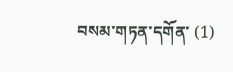བསམ་གཏན་དགོན་ (1)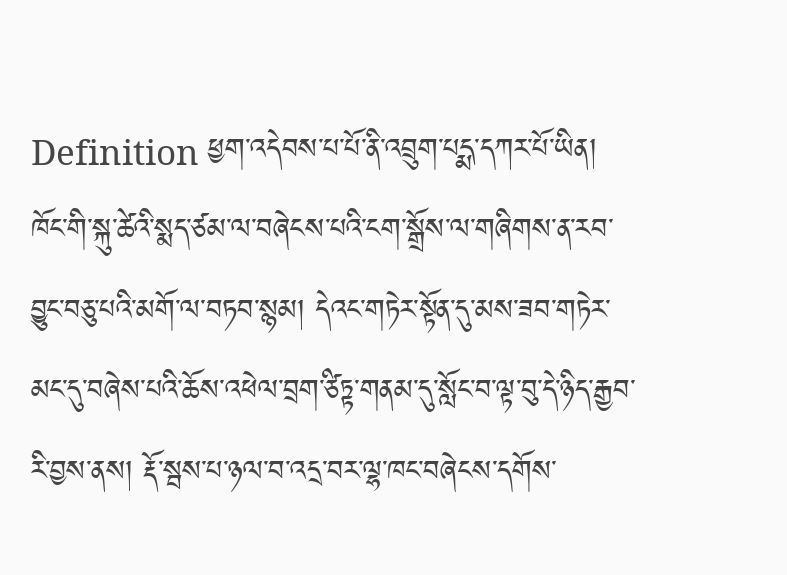Definition ཕྱག་འདེབས་པ་པོ་ནི་འབྲུག་པདྨ་དཀར་པོ་ཡིན། ཁོང་གི་སྐུ་ཚེའི་སྨད་ཙམ་ལ་བཞེངས་པའི་ངག་སྒྲོས་ལ་གཞིགས་ན་རབ་བྱུང་བཅུ་པའི་མགོ་ལ་བཏབ་སྙམ། དེའང་གཏེར་སྟོན་དུ་མས་ཟབ་གཏེར་མང་དུ་བཞེས་པའི་ཆོས་འཕེལ་བྲག་ཙིཏྟ་གནམ་དུ་སློང་བ་ལྟ་བུ་དེ་ཉིད་རྒྱབ་རི་བྱས་ནས། རྡོ་སྦས་པ་ཉལ་བ་འདྲ་བར་ལྷ་ཁང་བཞེངས་དགོས་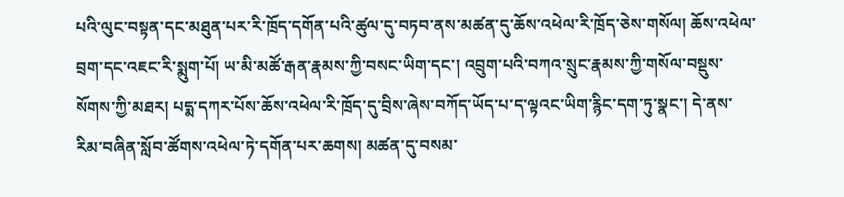པའི་ལུང་བསྟན་དང་མཐུན་པར་རི་ཁྲོད་དགོན་པའི་ཚུལ་དུ་བཏབ་ནས་མཚན་དུ་ཆོས་འཕེལ་རི་ཁྲོད་ཅེས་གསོལ། ཆོས་འཕེལ་བྲག་དང་འཇང་རི་སྨུག་པོ། ཡ་མི་མཚོ་རྒན་རྣམས་ཀྱི་བསང་ཡིག་དང་། འབྲུག་པའི་བཀའ་སྲུང་རྣམས་ཀྱི་གསོལ་བསྡུས་སོགས་ཀྱི་མཐར། པདྨ་དཀར་པོས་ཆོས་འཕེལ་རི་ཁྲོད་དུ་བྲིས་ཞེས་བཀོད་ཡོད་པ་ད་ལྟའང་ཡིག་རྙིང་དག་ཏུ་སྣང་། དེ་ནས་རིམ་བཞིན་སློབ་ཚོགས་འཕེལ་ཏེ་དགོན་པར་ཆགས། མཚན་དུ་བསམ་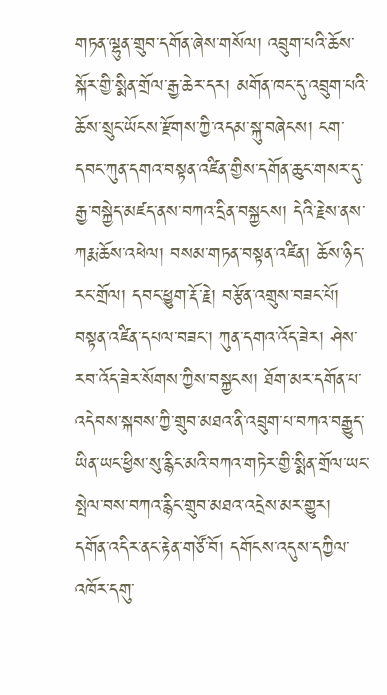གཏན་ལྷུན་གྲུབ་དགོན་ཞེས་གསོལ། འབྲུག་པའི་ཆོས་སྐོར་གྱི་སྨིན་གྲོལ་རྒྱ་ཆེར་དར། མགོན་ཁང་དུ་འབྲུག་པའི་ཆོས་སྲུང་ཡོངས་རྫོགས་ཀྱི་འདམ་སྐུ་བཞེངས། ངག་དབང་ཀུན་དགའ་བསྟན་འཛིན་གྱིས་དགོན་ཆུང་གསར་དུ་རྒྱ་བསྐྱེད་མཛད་ནས་བཀའ་དྲིན་བསྐྱངས། དེའི་རྗེས་ནས་ཀརྨ་ཆོས་འཕེལ། བསམ་གཏན་བསྟན་འཛིན། ཆོས་ཉིད་རང་གྲོལ། དབང་ཕྱུག་རྡོ་རྗེ། བརྩོན་འགྲུས་བཟང་པོ། བསྟན་འཛིན་དཔལ་བཟང་། ཀུན་དགའ་འོད་ཟེར། ཤེས་རབ་འོད་ཟེར་སོགས་ཀྱིས་བསྐྱངས། ཐོག་མར་དགོན་པ་འདེབས་སྐབས་ཀྱི་གྲུབ་མཐའ་ནི་འབྲུག་པ་བཀའ་བརྒྱུད་ཡིན་ཡང་ཕྱིས་སུ་རྙིང་མའི་བཀའ་གཏེར་གྱི་སྨིན་གྲོལ་ཡང་སྤེལ་བས་བཀའ་རྙིང་གྲུབ་མཐའ་འདྲེས་མར་གྱུར། དགོན་འདིར་ནང་རྟེན་གཙོ་བོ། དགོངས་འདུས་དཀྱིལ་འཁོར་དགུ་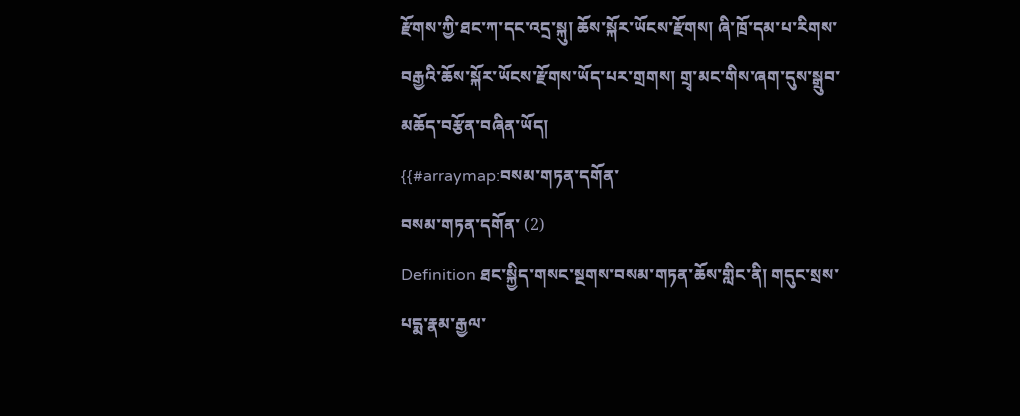རྫོགས་ཀྱི་ཐང་ཀ་དང་འདྲ་སྐུ། ཆོས་སྐོར་ཡོངས་རྫོགས། ཞི་ཁྲོ་དམ་པ་རིགས་བརྒྱའི་ཆོས་སྐོར་ཡོངས་རྫོགས་ཡོད་པར་གྲགས། གྲྭ་མང་གིས་ཞག་དུས་སྒྲུབ་མཆོད་བརྩོན་བཞིན་ཡོད།
{{#arraymap:བསམ་གཏན་དགོན་
བསམ་གཏན་དགོན་ (2)
Definition ཐང་སྐྱིད་གསང་སྔགས་བསམ་གཏན་ཆོས་གླིང་ནི། གདུང་སྲས་པདྨ་རྣམ་རྒྱལ་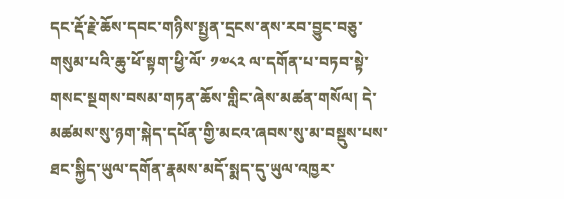དང་རྡོ་རྗེ་ཆོས་དབང་གཉིས་སྤྱན་དྲངས་ནས་རབ་བྱུང་བཅུ་གསུམ་པའི་ཆུ་ཕོ་སྟག་ཕྱི་ལོ་ ༡༧༨༢ ལ་དགོན་པ་བཏབ་སྟེ་གསང་སྔགས་བསམ་གཏན་ཆོས་གླིང་ཞེས་མཚན་གསོལ། དེ་མཚམས་སུ་ཉག་སྐེད་དཔོན་གྱི་མངའ་ཞབས་སུ་མ་བསྡུས་པས་ཐང་སྐྱིད་ཡུལ་དགོན་རྣམས་མདོ་སྨད་དུ་ཡུལ་འཁྱར་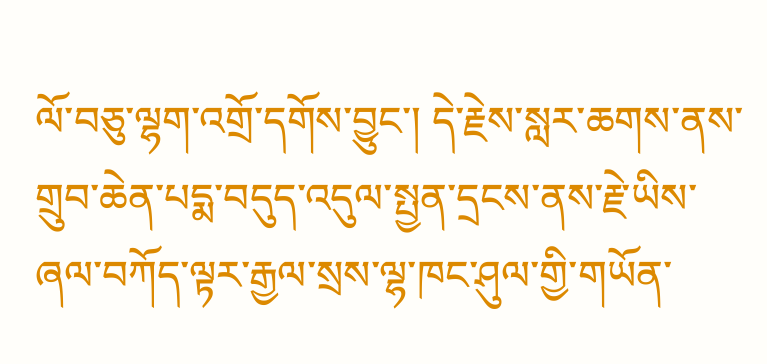ལོ་བཅུ་ལྷག་འགྲོ་དགོས་བྱུང་། དེ་རྗེས་སླར་ཆགས་ནས་གྲུབ་ཆེན་པདྨ་བདུད་འདུལ་སྤྱན་དྲངས་ནས་རྗེ་ཡིས་ཞལ་བཀོད་ལྟར་རྒྱལ་སྲས་ལྷ་ཁང་ཤུལ་གྱི་གཡོན་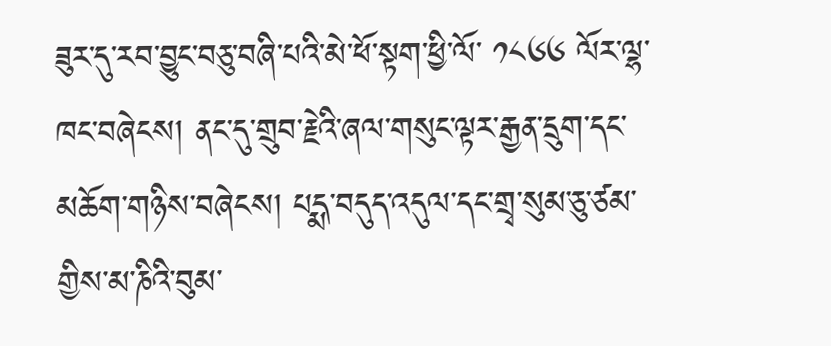ཟུར་དུ་རབ་བྱུང་བཅུ་བཞི་པའི་མེ་ཕོ་སྟག་ཕྱི་ལོ་ ༡༨༦༦ ལོར་ལྷ་ཁང་བཞེངས། ནང་དུ་གྲུབ་རྗེའི་ཞལ་གསུང་ལྟར་རྒྱན་དྲུག་དང་མཆོག་གཉིས་བཞེངས། པདྨ་བདུད་འདུལ་དང་གྲྭ་སུམ་ཅུ་ཙམ་གྱིས་མ་ཎིའི་བུམ་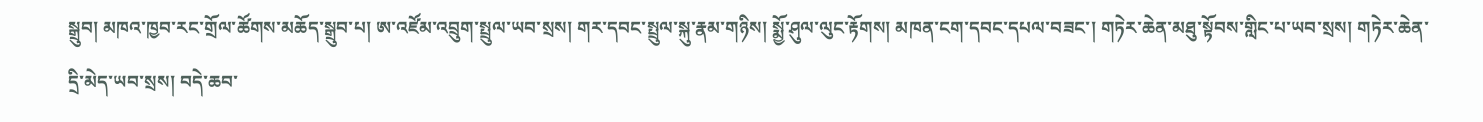སྒྲུབ། མཁའ་ཁྱབ་རང་གྲོལ་ཚོགས་མཆོད་སྒྲུབ་པ། ཨ་འཛོམ་འབྲུག་སྤྲུལ་ཡབ་སྲས། གར་དབང་སྤྲུལ་སྐུ་རྣམ་གཉིས། སྨྱོ་ཤུལ་ལུང་རྟོགས། མཁན་ངག་དབང་དཔལ་བཟང་། གཏེར་ཆེན་མཐུ་སྟོབས་གླིང་པ་ཡབ་སྲས། གཏེར་ཆེན་དྲི་མེད་ཡབ་སྲས། བདེ་ཆབ་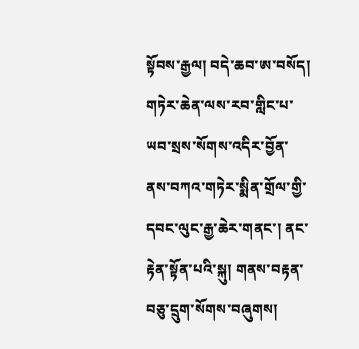སྟོབས་རྒྱལ། བདེ་ཆབ་ཨ་བསོད། གཏེར་ཆེན་ལས་རབ་གླིང་པ་ཡབ་སྲས་སོགས་འདིར་བྱོན་ནས་བཀའ་གཏེར་སྨིན་གྲོལ་གྱི་དབང་ལུང་རྒྱ་ཆེར་གནང་། ནང་རྟེན་སྟོན་པའི་སྐུ། གནས་བརྟན་བཅུ་དྲུག་སོགས་བཞུགས།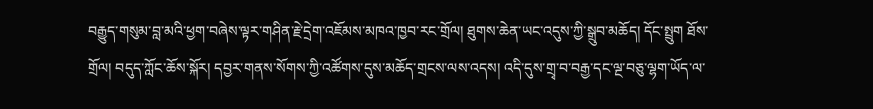བརྒྱུད་གསུམ་བླ་མའི་ཕྱག་བཞེས་ལྟར་གཤིན་རྗེ་དྲེག་འཇོམས་མཁའ་ཁྱབ་རང་གྲོལ། ཐུགས་ཆེན་ཡང་འདུས་ཀྱི་སྒྲུབ་མཆོད། དོང་སྤྲུག ཐོས་གྲོལ། བདུད་ཀློང་ཆོས་སྐོར། དབྱར་གནས་སོགས་ཀྱི་འཚོགས་དུས་མཆོད་གྲངས་ལས་འདས། འདི་དུས་གྲྭ་བ་བརྒྱ་དང་ལྔ་བཅུ་ལྷག་ཡོད་ལ་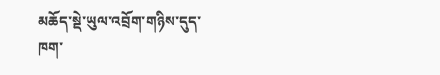མཆོད་སྡེ་ཡུལ་འབྲོག་གཉིས་དུད་ཁག་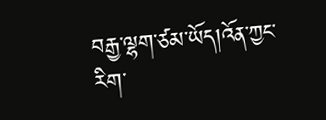བརྒྱ་ལྷག་ཙམ་ཡོད།འོན་ཀྱང་རིག་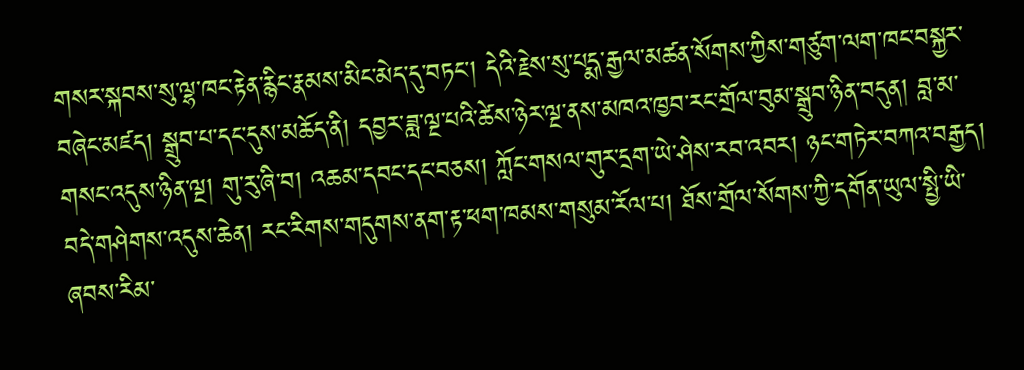གསར་སྐབས་སུ་ལྷ་ཁང་རྟེན་རྙིང་རྣམས་མིང་མེད་དུ་བཏང་། དེའི་རྗེས་སུ་པདྨ་རྒྱལ་མཚན་སོགས་ཀྱིས་གཙུག་ལག་ཁང་བསྐྱར་བཞེང་མཛད། སྒྲུབ་པ་དང་དུས་མཆོད་ནི། དབྱར་ཟླ་ལྔ་པའི་ཚེས་ཉེར་ལྔ་ནས་མཁའ་ཁྱབ་རང་གྲོལ་བུམ་སྒྲུབ་ཉིན་བདུན། བླ་མ་གསང་འདུས་ཉིན་ལྔ། གུ་རུ་ཞི་བ། འཆམ་དབང་དང་བཅས། ཀློང་གསལ་གུར་དྲག་ཡེ་ཤེས་རབ་འབར། ཉང་གཏེར་བཀའ་བརྒྱད། བདེ་གཤེགས་འདུས་ཆེན། རང་རིགས་གདུགས་ནག་རྟ་ཕག་ཁམས་གསུམ་རོལ་པ། ཐོས་གྲོལ་སོགས་ཀྱི་དགོན་ཡུལ་སྤྱི་ཡི་ཞབས་རིམ་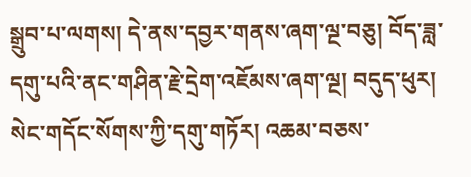སྒྲུབ་པ་ལགས། དེ་ནས་དབྱར་གནས་ཞག་ལྔ་བཅུ། བོད་ཟླ་དགུ་པའི་ནང་གཤིན་རྗེ་དྲེག་འཇོམས་ཞག་ལྔ། བདུད་ཕུར། སེང་གདོང་སོགས་ཀྱི་དགུ་གཏོར། འཆམ་བཅས་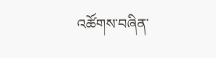འཚོགས་བཞིན་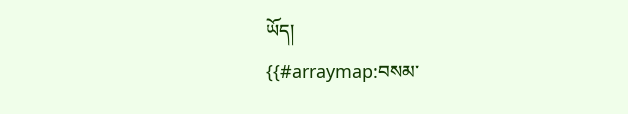ཡོད།
{{#arraymap:བསམ་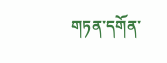གཏན་དགོན་